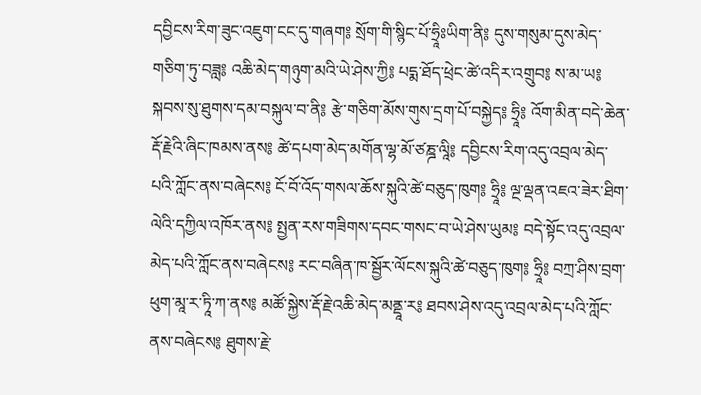དབྱིངས་རིག་ཟུང་འཇུག་ངང་དུ་གཞག༔ སྲོག་གི་སྙིང་པོ་ཧྲཱིཿཡིག་ནི༔ དུས་གསུམ་དུས་མེད་གཅིག་ཏུ་བཟླ༔ འཆི་མེད་གཉུག་མའི་ཡེ་ཤེས་ཀྱི༔ པདྨ་ཐོད་ཕྲེང་ཚེ་འདིར་འགྲུབ༔ ས་མ་ཡ༔ སྐབས་སུ་ཐུགས་དམ་བསྐུལ་བ་ནི༔ རྩེ་གཅིག་མོས་གུས་དྲག་པོ་བསྐྱེད༔ ཧྲཱི༔ འོག་མིན་བདེ་ཆེན་རྡོ་རྗེའི་ཞིང་ཁམས་ནས༔ ཚེ་དཔག་མེད་མགོན་ལྷ་མོ་ཙཎྜ་ལཱི༔ དབྱིངས་རིག་འདུ་འབྲལ་མེད་པའི་ཀློང་ནས་བཞེངས༔ ངོ་བོ་འོད་གསལ་ཆོས་སྐུའི་ཚེ་བཅུད་ཁུག༔ ཧྲཱི༔ ལྔ་ལྡན་འཇའ་ཟེར་ཐིག་ལེའི་དཀྱིལ་འཁོར་ནས༔ སྤྱན་རས་གཟིགས་དབང་གསང་བ་ཡེ་ཤེས་ཡུམ༔ བདེ་སྟོང་འདུ་འབྲལ་མེད་པའི་ཀློང་ནས་བཞེངས༔ རང་བཞིན་ཁ་སྦྱོར་ལོངས་སྐུའི་ཚེ་བཅུད་ཁུག༔ ཧྲཱི༔ བཀྲ་ཤིས་བྲག་ཕུག་མཱ་ར་ཏཱི་ཀ་ནས༔ མཚོ་སྐྱེས་རྡོ་རྗེ་འཆི་མེད་མནྡཱ་ར༔ ཐབས་ཤེས་འདུ་འབྲལ་མེད་པའི་ཀློང་ནས་བཞེངས༔ ཐུགས་རྗེ་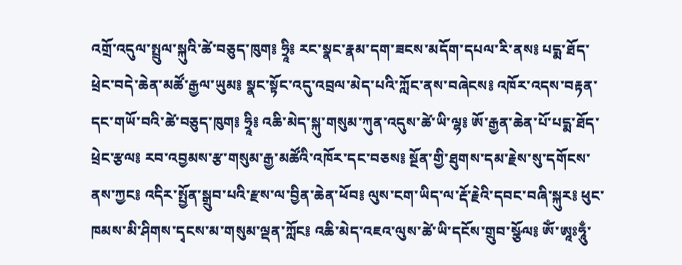འགྲོ་འདུལ་སྤྲུལ་སྐུའི་ཚེ་བཅུད་ཁུག༔ ཧྲཱི༔ རང་སྣང་རྣམ་དག་ཟངས་མདོག་དཔལ་རི་ནས༔ པདྨ་ཐོད་ཕྲེང་བདེ་ཆེན་མཚོ་རྒྱལ་ཡུམ༔ སྣང་སྟོང་འདུ་འབྲལ་མེད་པའི་ཀློང་ནས་བཞེངས༔ འཁོར་འདས་བརྟན་དང་གཡོ་བའི་ཚེ་བཅུད་ཁུག༔ ཧྲཱི༔ འཆི་མེད་སྐུ་གསུམ་ཀུན་འདུས་ཚེ་ཡི་ལྷ༔ ཨོ་རྒྱན་ཆེན་པོ་པདྨ་ཐོད་ཕྲེང་རྩལ༔ རབ་འབྱམས་རྩ་གསུམ་རྒྱ་མཚོའི་འཁོར་དང་བཅས༔ སྔོན་གྱི་ཐུགས་དམ་རྗེས་སུ་དགོངས་ནས་ཀྱང༔ འདིར་སྤྱོན་སྒྲུབ་པའི་རྫས་ལ་བྱིན་ཆེན་ཕོབ༔ ལུས་ངག་ཡིད་ལ་རྡོ་རྗེའི་དབང་བཞི་སྐུར༔ ཕུང་ཁམས་མི་ཤིགས་དྭངས་མ་གསུམ་ལྡན་ཀློང༔ འཆི་མེད་འཇའ་ལུས་ཚེ་ཡི་དངོས་གྲུབ་སྩོལ༔ ཨོཾ་ཨཱཿཧཱུྃ་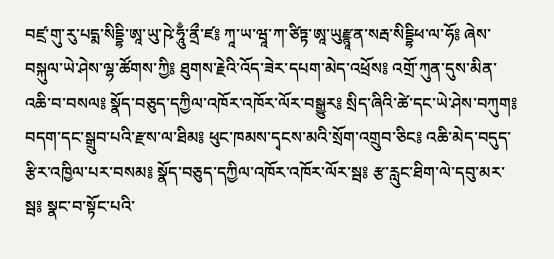བཛྲ་གུ་རུ་པདྨ་སིདྡྷི་ཨཱ་ཡུ་ཥེ་ཧཱུྃ་ནྲྀ་ཛ༔ ཀཱ་ཡ་ཝཱ་ཀ་ཙིཏྟ་ཨཱ་ཡུརྫྙཱན་སརྦ་སིདྡྷིཕ་ལ་ཧོ༔ ཞེས་བསྐུལ་ཡེ་ཤེས་ལྷ་ཚོགས་ཀྱི༔ ཐུགས་རྗེའི་འོད་ཟེར་དཔག་མེད་འཕྲོས༔ འགྲོ་ཀུན་དུས་མིན་འཆི་བ་བསལ༔ སྣོད་བཅུད་དཀྱིལ་འཁོར་འཁོར་ལོར་བསྒྱུར༔ སྲིད་ཞིའི་ཚེ་དང་ཡེ་ཤེས་བཀུག༔ བདག་དང་སྒྲུབ་པའི་རྫས་ལ་ཐིམ༔ ཕུང་ཁམས་དྭངས་མའི་སྲོག་འགྲུབ་ཅིང༔ འཆི་མེད་བདུད་རྩིར་འཁྱིལ་པར་བསམ༔ སྣོད་བཅུད་དཀྱིལ་འཁོར་འཁོར་ལོར་སྦ༔ རྩ་རླུང་ཐིག་ལེ་དབུ་མར་སྦ༔ སྣང་བ་སྟོང་པའི་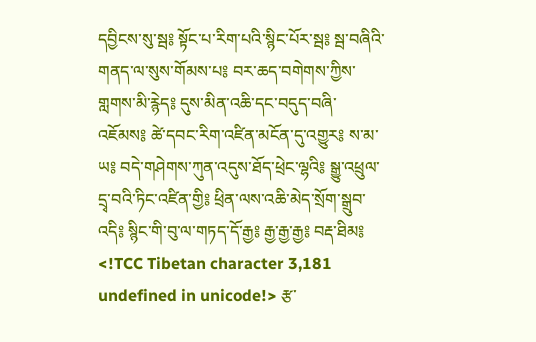དབྱིངས་སུ་སྦ༔ སྟོང་པ་རིག་པའི་སྙིང་པོར་སྦ༔ སྦ་བཞིའི་གནད་ལ་སུས་གོམས་པ༔ བར་ཆད་བགེགས་ཀྱིས་གླགས་མི་རྙེད༔ དུས་མིན་འཆི་དང་བདུད་བཞི་འཇོམས༔ ཚེ་དབང་རིག་འཛིན་མངོན་དུ་འགྱུར༔ ས་མ་ཡ༔ བདེ་གཤེགས་ཀུན་འདུས་ཐོད་ཕྲེང་ལྷའི༔ སྒྱུ་འཕྲུལ་དྲྭ་བའི་ཏིང་འཛིན་གྱི༔ ཕྲིན་ལས་འཆི་མེད་སྲོག་སྒྲུབ་འདི༔ སྙིང་གི་བུ་ལ་གཏད་དོ་རྒྱ༔ རྒྱ་རྒྱ་རྒྱ༔ བརྡ་ཐིམ༔ <!TCC Tibetan character 3,181 undefined in unicode!> རྩ་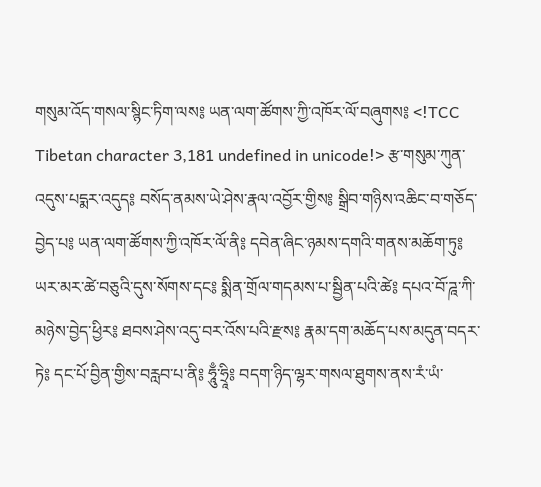གསུམ་འོད་གསལ་སྙིང་ཏིག་ལས༔ ཡན་ལག་ཚོགས་ཀྱི་འཁོར་ལོ་བཞུགས༔ <!TCC Tibetan character 3,181 undefined in unicode!> རྩ་གསུམ་ཀུན་འདུས་པདྨར་འདུད༔ བསོད་ནམས་ཡེ་ཤེས་རྣལ་འབྱོར་གྱིས༔ སྒྲིབ་གཉིས་འཆིང་བ་གཅོད་བྱེད་པ༔ ཡན་ལག་ཚོགས་ཀྱི་འཁོར་ལོ་ནི༔ དབེན་ཞིང་ཉམས་དགའི་གནས་མཆོག་ཏུ༔ ཡར་མར་ཚེ་བཅུའི་དུས་སོགས་དང༔ སྨིན་གྲོལ་གདམས་པ་སྦྱིན་པའི་ཚེ༔ དཔའ་བོ་ཌཱ་ཀི་མཉེས་བྱེད་ཕྱིར༔ ཐབས་ཤེས་འདུ་བར་འོས་པའི་རྫས༔ རྣམ་དག་མཆོད་པས་མདུན་བདར་ཏེ༔ དང་པོ་བྱིན་གྱིས་བརླབ་པ་ནི༔ ཧཱུྃ་ཧྲཱི༔ བདག་ཉིད་ལྷར་གསལ་ཐུགས་ནས་རཾ་ཡཾ་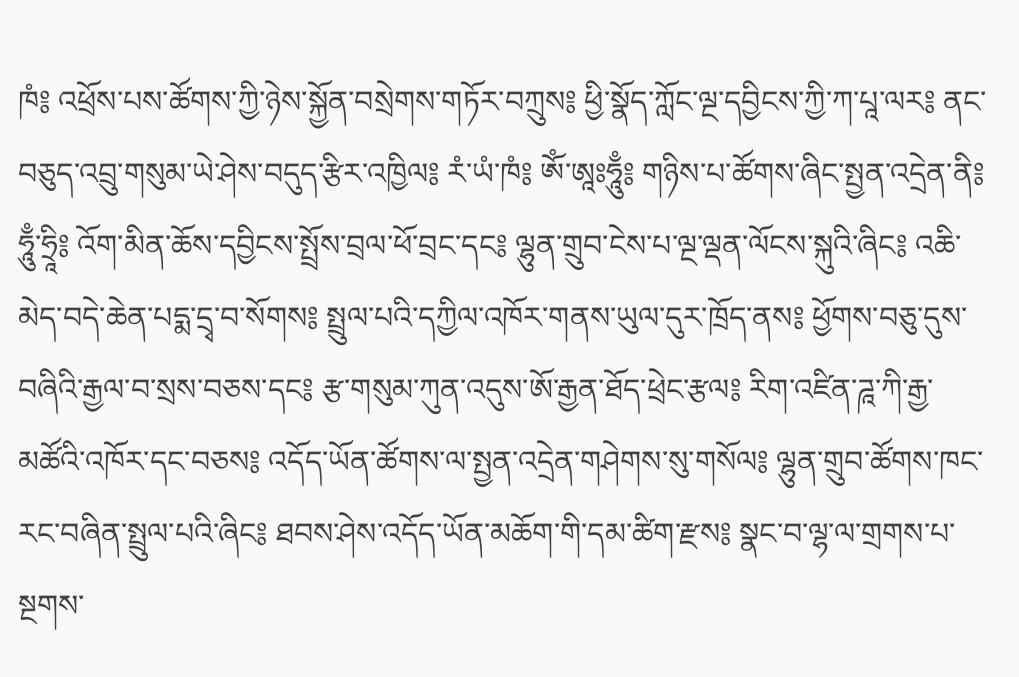ཁཾ༔ འཕྲོས་པས་ཚོགས་ཀྱི་ཉེས་སྐྱོན་བསྲེགས་གཏོར་བཀྲུས༔ ཕྱི་སྣོད་ཀློང་ལྔ་དབྱིངས་ཀྱི་ཀ་པཱ་ལར༔ ནང་བཅུད་འབྲུ་གསུམ་ཡེ་ཤེས་བདུད་རྩིར་འཁྱིལ༔ རཾ་ཡཾ་ཁཾ༔ ཨོཾ་ཨཱཿཧཱུྃ༔ གཉིས་པ་ཚོགས་ཞིང་སྤྱན་འདྲེན་ནི༔ ཧཱུྃ་ཧྲཱི༔ འོག་མིན་ཆོས་དབྱིངས་སྤྲོས་བྲལ་ཕོ་བྲང་དང༔ ལྷུན་གྲུབ་ངེས་པ་ལྔ་ལྡན་ལོངས་སྐུའི་ཞིང༔ འཆི་མེད་བདེ་ཆེན་པདྨ་དྲྭ་བ་སོགས༔ སྤྲུལ་པའི་དཀྱིལ་འཁོར་གནས་ཡུལ་དུར་ཁྲོད་ནས༔ ཕྱོགས་བཅུ་དུས་བཞིའི་རྒྱལ་བ་སྲས་བཅས་དང༔ རྩ་གསུམ་ཀུན་འདུས་ཨོ་རྒྱན་ཐོད་ཕྲེང་རྩལ༔ རིག་འཛིན་ཌཱ་ཀི་རྒྱ་མཚོའི་འཁོར་དང་བཅས༔ འདོད་ཡོན་ཚོགས་ལ་སྤྱན་འདྲེན་གཤེགས་སུ་གསོལ༔ ལྷུན་གྲུབ་ཚོགས་ཁང་རང་བཞིན་སྤྲུལ་པའི་ཞིང༔ ཐབས་ཤེས་འདོད་ཡོན་མཆོག་གི་དམ་ཚིག་རྫས༔ སྣང་བ་ལྷ་ལ་གྲགས་པ་སྔགས་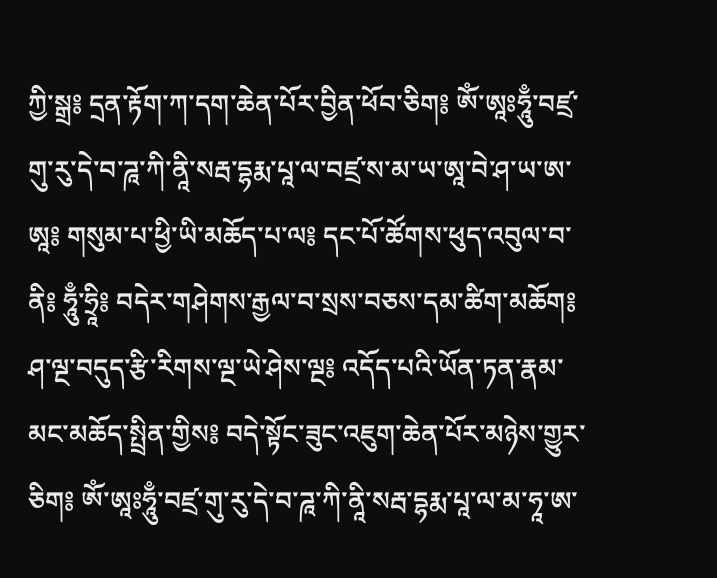ཀྱི་སྒྲ༔ དྲན་རྟོག་ཀ་དག་ཆེན་པོར་བྱིན་ཕོབ་ཅིག༔ ཨོཾ་ཨཱཿཧཱུྃ་བཛྲ་གུ་རུ་དེ་བ་ཌཱ་ཀི་ནཱི་སརྦ་དྷརྨ་པཱ་ལ་བཛྲ་ས་མ་ཡ་ཨཱ་བེ་ཤ་ཡ་ཨ་ཨཱ༔ གསུམ་པ་ཕྱི་ཡི་མཆོད་པ་ལ༔ དང་པོ་ཚོགས་ཕུད་འབུལ་བ་ནི༔ ཧཱུྃ་ཧྲཱི༔ བདེར་གཤེགས་རྒྱལ་བ་སྲས་བཅས་དམ་ཚིག་མཆོག༔ ཤ་ལྔ་བདུད་རྩི་རིགས་ལྔ་ཡེ་ཤེས་ལྔ༔ འདོད་པའི་ཡོན་ཏན་རྣམ་མང་མཆོད་སྤྲིན་གྱིས༔ བདེ་སྟོང་ཟུང་འཇུག་ཆེན་པོར་མཉེས་གྱུར་ཅིག༔ ཨོཾ་ཨཱཿཧཱུྃ་བཛྲ་གུ་རུ་དེ་བ་ཌཱ་ཀི་ནཱི་སརྦ་དྷརྨ་པཱ་ལ་མ་ཧཱ་ཨ་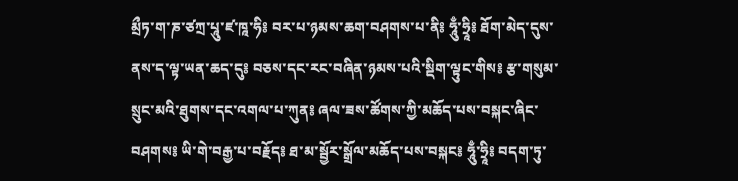མྲྀཏ་ག་ཎ་ཙཀྲ་པཱུ་ཛ་ཁཱ་ཧི༔ བར་པ་ཉམས་ཆག་བཤགས་པ་ནི༔ ཧཱུྃ་ཧྲཱི༔ ཐོག་མེད་དུས་ནས་ད་ལྟ་ཡན་ཆད་དུ༔ བཅས་དང་རང་བཞིན་ཉམས་པའི་སྡིག་ལྟུང་གིས༔ རྩ་གསུམ་སྲུང་མའི་ཐུགས་དང་འགལ་པ་ཀུན༔ ཞལ་ཟས་ཚོགས་ཀྱི་མཆོད་པས་བསྐང་ཞིང་བཤགས༔ ཡི་གེ་བརྒྱ་པ་བརྗོད༔ ཐ་མ་སྦྱོར་སྒྲོལ་མཆོད་པས་བསྐང༔ ཧཱུྃ་ཧྲཱི༔ བདག་ཏུ་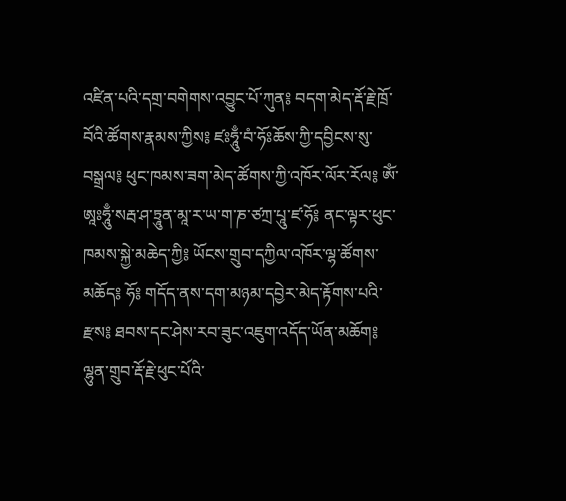འཛིན་པའི་དགྲ་བགེགས་འབྱུང་པོ་ཀུན༔ བདག་མེད་རྡོ་རྗེ་ཁྲོ་བོའི་ཚོགས་རྣམས་ཀྱིས༔ ཛཿཧཱུྃ་བཾ་ཧོཿཆོས་ཀྱི་དབྱིངས་སུ་བསྒྲལ༔ ཕུང་ཁམས་ཟག་མེད་ཚོགས་ཀྱི་འཁོར་ལོར་རོལ༔ ཨོཾ་ཨཱཿཧཱུྃ་སརྦ་ཤ་ཏྲཱུན་མཱ་ར་ཡ་ག་ཎ་ཙཀྲ་པཱུ་ཛ་ཧོ༔ ནང་ལྟར་ཕུང་ཁམས་སྐྱེ་མཆེད་ཀྱི༔ ཡོངས་གྲུབ་དཀྱིལ་འཁོར་ལྷ་ཚོགས་མཆོད༔ ཧོ༔ གདོད་ནས་དག་མཉམ་དབྱེར་མེད་རྟོགས་པའི་རྫས༔ ཐབས་དང་ཤེས་རབ་ཟུང་འཇུག་འདོད་ཡོན་མཆོག༔ ལྷུན་གྲུབ་རྡོ་རྗེ་ཕུང་པོའི་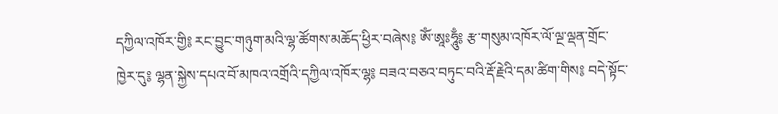དཀྱིལ་འཁོར་གྱི༔ རང་བྱུང་གཉུག་མའི་ལྷ་ཚོགས་མཆོད་ཕྱིར་བཞེས༔ ཨོཾ་ཨཱཿཧཱུྃ༔ རྩ་གསུམ་འཁོར་ལོ་ལྔ་ལྡན་གྲོང་ཁྱེར་དུ༔ ལྷན་སྐྱེས་དཔའ་བོ་མཁའ་འགྲོའི་དཀྱིལ་འཁོར་ལྷ༔ བཟའ་བཅའ་བཏུང་བའི་རྡོ་རྗེའི་དམ་ཚིག་གིས༔ བདེ་སྟོང་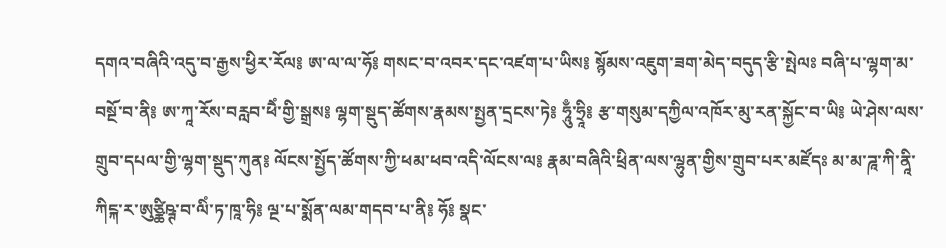དགའ་བཞིའི་འདུ་བ་རྒྱས་ཕྱིར་རོལ༔ ཨ་ལ་ལ་ཧོ༔ གསང་བ་འབར་དང་འཛག་པ་ཡིས༔ སྙོམས་འཇུག་ཟག་མེད་བདུད་རྩི་སྤེལཿ བཞི་པ་ལྷག་མ་བསྔོ་བ་ནི༔ ཨ་ཀཱ་རོས་བརླབ་ཕཻཾ་གྱི་སྒྲས༔ ལྷག་སྡུད་ཚོགས་རྣམས་སྤྱན་དྲངས་ཏེ༔ ཧཱུྃ་ཧྲཱི༔ རྩ་གསུམ་དཀྱིལ་འཁོར་མུ་རན་སྐྱོང་བ་ཡི༔ ཡེ་ཤེས་ལས་གྲུབ་དཔལ་གྱི་ལྷག་སྡུད་ཀུན༔ ལོངས་སྤྱོད་ཚོགས་ཀྱི་ཕམ་ཕབ་འདི་ལོངས་ལ༔ རྣམ་བཞིའི་ཕྲིན་ལས་ལྷུན་གྱིས་གྲུབ་པར་མཛོདཿ མ་མ་ཌཱ་ཀི་ནཱི་ཀིངྐ་ར་ཨུཙྪིཥྚ་བ་ལིཾ་ཏ་ཁཱ་ཧི༔ ལྔ་པ་སྨོན་ལམ་གདབ་པ་ནི༔ ཧོ༔ སྣང་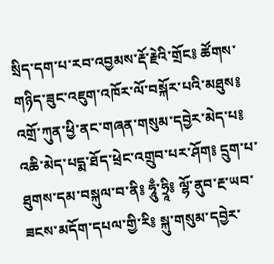སྲིད་དག་པ་རབ་འབྱམས་རྡོ་རྗེའི་གྲོང༔ ཚོགས་གཉིད་ཟུང་འཇུག་འཁོར་ལོ་བསྐོར་པའི་མཐུས༔ འགྲོ་ཀུན་ཕྱི་ནང་གཞན་གསུམ་དབྱེར་མེད་པ༔ འཆི་མེད་པདྨ་ཐོད་ཕྲེང་འགྲུབ་པར་ཤོག༔ དྲུག་པ་ཐུགས་དམ་བསྐུལ་བ་ནི༔ ཧཱུྃ་ཧྲཱི༔ ལྷོ་ནུབ་རྔ་ཡབ་ཟངས་མདོག་དཔལ་གྱི་རི༔ སྐུ་གསུམ་དབྱེར་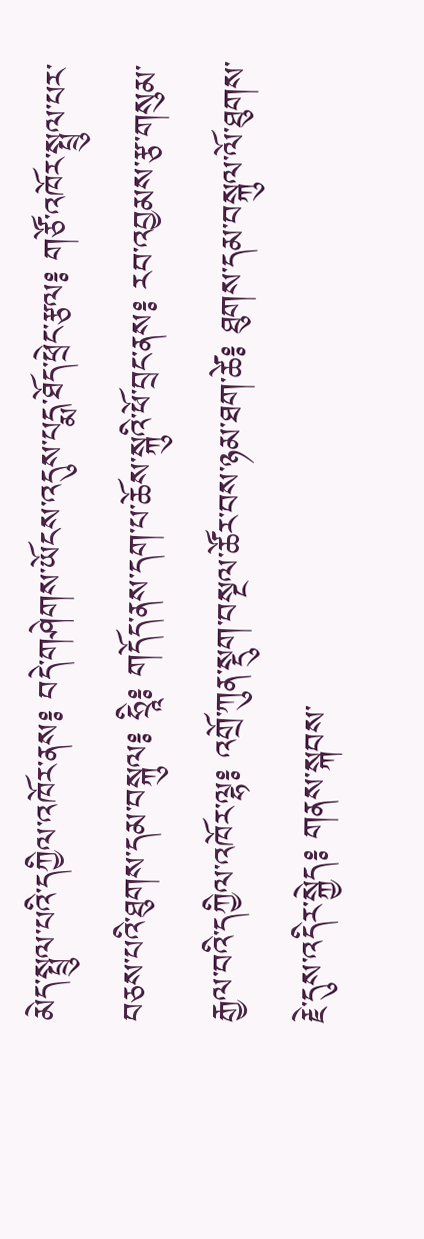མེད་སྤྲུལ་པའི་དཀྱིལ་འཁོར་ནས༔ བདེ་གཤེགས་ཡོངས་འདུས་པདྨ་ཐོད་ཕྲེང་རྩལ༔ གཙོ་འཁོར་སྤྲུལ་པར་བཅས་པའི་ཐུགས་དམ་བསྐུལ༔ ཧྲཱི༔ གདོད་ནས་དག་པ་ཆོས་སྐུའི་ཕོ་བྲང་ནས༔ རབ་འབྱམས་རྩ་གསུམ་རྒྱལ་བའི་དཀྱིལ་འཁོར་ལྷ༔ འགྲོ་ཀུན་སྡུག་བསྔལ་ཚོར་བས་ཉམ་ཐག་ཚེ༔ ཐུགས་དམ་བསྐུལ་ལོ་ཐུགས་རྗེ་དུས་འདིར་སྐྱེད༔ གནས་སྐབས་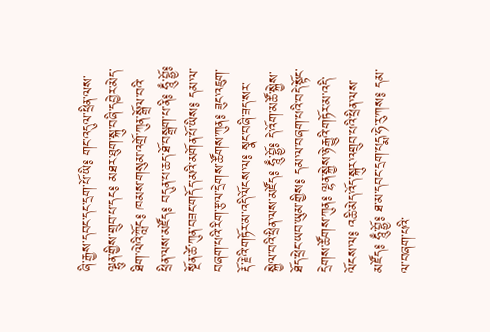ཞི་རྒྱས་དབང་དང་དྲག་པོ་ཡི༔ གང་འདུལ་ཕྲིན་ལས་ལྷུན་གྱིས་གྲུབ་པ་དང༔ མཐར་ཐུག་སྐུ་བཞི་དབྱེར་མེད་ཐིག་ལེའི་ཀློང༔ ཁམས་གསུམ་འགྲོ་ཀུན་སྒྲོལ་བའི་ཕྲིན་ལས་མཛོད༔ བདུན་པ་ཆད་ཐོ་བསྒྲག་པ་ནི༔ ཧཱུྃ་བྷྱོ༔ སྔོན་ཚེ་ཀུན་བཟང་གདོད་མའི་མགོན་པོ་ཡིས༔ དམ་ལ་བཞག་པའི་རིག་རྩལ་དྲེགས་ཚོགས་ཀུན༔ ཟུང་འཇུག་རྡོ་རྗེའི་གཏོར་མ་འདི་ལོངས་ལ༔ སྣང་བཞི་ཟད་སར་སྐྱེལ་བའི་ཕྲིན་ལས་མཛོད༔ ཧཱུྃ་བྷྱོ༔ དེ་འོག་མཚོ་སྐྱེས་ཐོད་ཕྲེང་ཡབ་ཡུམ་གྱིས༔ དམ་ལ་བཞག་པའི་བདེ་སྟོང་དྲེགས་ཚོགས་ཀུན༔ ལྷན་སྐྱེས་ཉེ་རྒྱུའི་གཏོར་མ་འདི་ལོངས་ལ༔ འཆི་མེད་འོད་སྐུར་འགྲུབ་པའི་ཕྲིན་ལས་མཛོད༔ ཧཱུྃ་བྷྱོ༔ ཐ་མ་དབང་དྲག་པདྨ་ཧེ་རུ་ཀས༔ དམ་ལ་བཞག་པའི་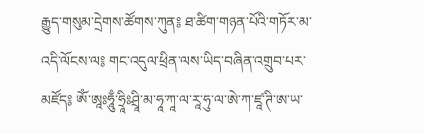རྒྱུད་གསུམ་དྲེགས་ཚོགས་ཀུན༔ ཐ་ཚིག་གཉན་པོའི་གཏོར་མ་འདི་ལོངས་ལ༔ གང་འདུལ་ཕྲིན་ལས་ཡིད་བཞིན་འགྲུབ་པར་མཛོད༔ ཨོཾ་ཨཱཿཧཱུྃ་ཧྲཱིཿཤྲཱི་མ་ཧཱ་ཀཱ་ལ་རཱ་ཧུ་ལ་ཨེ་ཀ་ཛཱ་ཊི་ཨ་ཡ་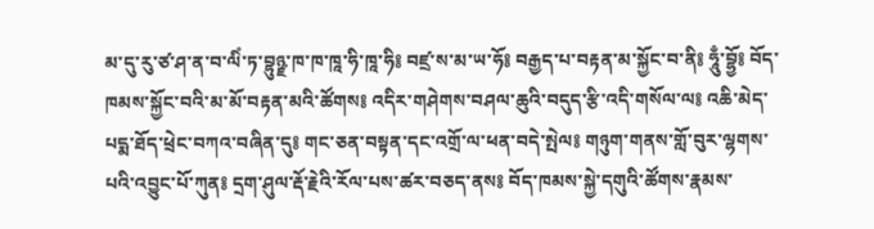མ་དུ་རུ་ཙ་ཤ་ན་བ་ལིཾ་ཏ་བྷུཉྫ་ཁ་ཁ་ཁཱ་ཧི་ཁཱ་ཧི༔ བཛྲ་ས་མ་ཡ་ཧོ༔ བརྒྱད་པ་བརྟན་མ་སྐྱོང་བ་ནི༔ ཧཱུྃ་བྷྱོ༔ བོད་ཁམས་སྐྱོང་བའི་མ་མོ་བརྟན་མའི་ཚོགས༔ འདིར་གཤེགས་བཤལ་ཆུའི་བདུད་རྩི་འདི་གསོལ་ལ༔ འཆི་མེད་པདྨ་ཐོད་ཕྲེང་བཀའ་བཞིན་དུ༔ གང་ཅན་བསྟན་དང་འགྲོ་ལ་ཕན་བདེ་སྤེལ༔ གཉུག་གནས་གློ་བུར་ལྷགས་པའི་འབྱུང་པོ་ཀུན༔ དྲག་ཤུལ་རྡོ་རྗེའི་རོལ་པས་ཚར་བཅད་ནས༔ བོད་ཁམས་སྐྱེ་དགུའི་ཚོགས་རྣམས་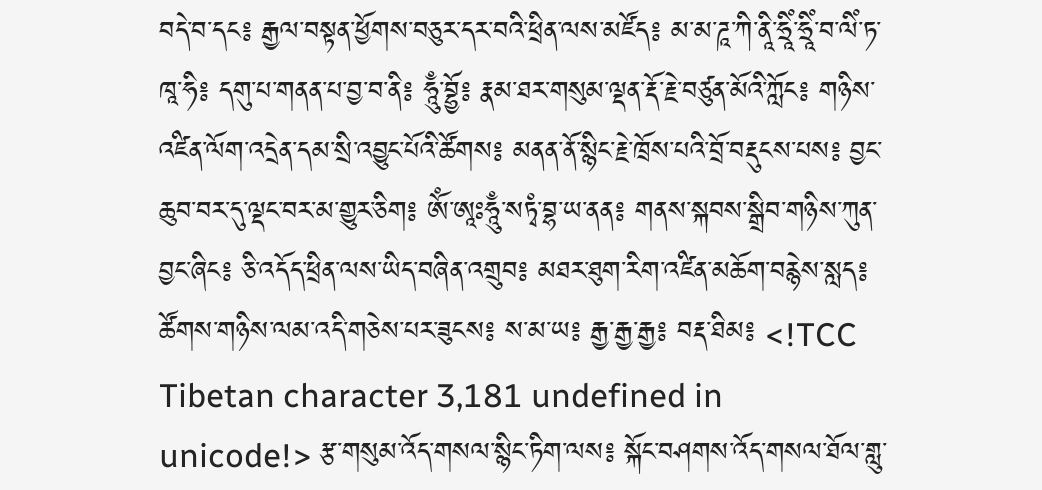བདེ་བ་དང༔ རྒྱལ་བསྟན་ཕྱོགས་བཅུར་དར་བའི་ཕྲིན་ལས་མཛོད༔ མ་མ་ཌཱ་ཀི་ནཱི་ཧྲཱིཾ་ཧྲཱིཾ་བ་ལིཾ་ཏ་ཁཱ་ཧི༔ དགུ་པ་གནན་པ་བྱ་བ་ནི༔ ཧཱུྃ་བྷྱོ༔ རྣམ་ཐར་གསུམ་ལྡན་རྡོ་རྗེ་བཙུན་མོའི་ཀློང༔ གཉིས་འཛིན་ལོག་འདྲེན་དམ་སྲི་འབྱུང་པོའི་ཚོགས༔ མནན་ནོ་སྙིང་རྗེ་ཁྲོས་པའི་བྲོ་བརྡུངས་པས༔ བྱང་ཆུབ་བར་དུ་ལྡང་བར་མ་གྱུར་ཅིག༔ ཨོཾ་ཨཱཿཧཱུྃ་སཏྭཾ་བྷ་ཡ་ནན༔ གནས་སྐབས་སྒྲིབ་གཉིས་ཀུན་བྱང་ཞིང༔ ཅི་འདོད་ཕྲིན་ལས་ཡིད་བཞིན་འགྲུབ༔ མཐར་ཐུག་རིག་འཛིན་མཆོག་བརྙེས་སླད༔ ཚོགས་གཉིས་ལམ་འདི་གཅེས་པར་ཟུངས༔ ས་མ་ཡ༔ རྒྱ་རྒྱ་རྒྱ༔ བརྡ་ཐིམ༔ <!TCC Tibetan character 3,181 undefined in unicode!> རྩ་གསུམ་འོད་གསལ་སྙིང་ཏིག་ལས༔ སྐོང་བཤགས་འོད་གསལ་ཐོལ་གླུ་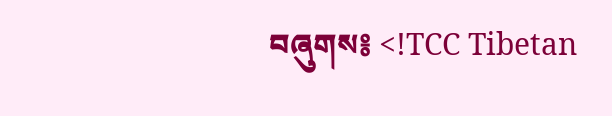བཞུགས༔ <!TCC Tibetan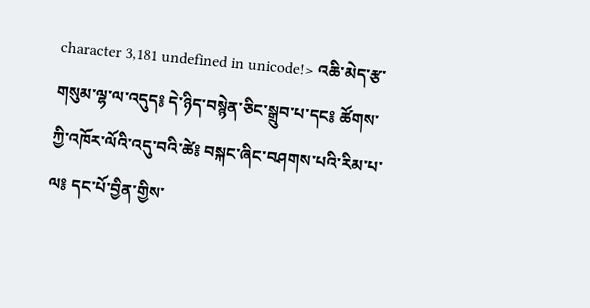character 3,181 undefined in unicode!> འཆི་མེད་རྩ་གསུམ་ལྷ་ལ་འདུད༔ དེ་ཉིད་བསྙེན་ཅིང་སྒྲུབ་པ་དང༔ ཚོགས་ཀྱི་འཁོར་ལོའི་འདུ་བའི་ཚེ༔ བསྐང་ཞིང་བཤགས་པའི་རིམ་པ་ལ༔ དང་པོ་བྱིན་གྱིས་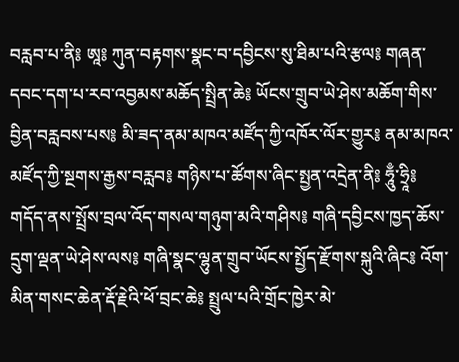བརླབ་པ་ནི༔ ཨཱ༔ ཀུན་བརྟགས་སྣང་བ་དབྱིངས་སུ་ཐིམ་པའི་རྩལ༔ གཞན་དབང་དག་པ་རབ་འབྱམས་མཆོད་སྤྲིན་ཆེ༔ ཡོངས་གྲུབ་ཡེ་ཤེས་མཆོག་གིས་བྱིན་བརླབས་པས༔ མི་ཟད་ནམ་མཁའ་མཛོད་ཀྱི་འཁོར་ལོར་གྱུར༔ ནམ་མཁའ་མཛོད་ཀྱི་སྔགས་རྒྱས་བརླབ༔ གཉིས་པ་ཚོགས་ཞིང་སྤྱན་འདྲེན་ནི༔ ཧཱུྃ་ཧྲཱི༔ གདོད་ནས་སྤྲོས་བྲལ་འོད་གསལ་གཉུག་མའི་གཤིས༔ གཞི་དབྱིངས་ཁྱད་ཆོས་དྲུག་ལྡན་ཡེ་ཤེས་ལས༔ གཞི་སྣང་ལྷུན་གྲུབ་ཡོངས་སྤྱོད་རྫོགས་སྐུའི་ཞིང༔ འོག་མིན་གསང་ཆེན་རྡོ་རྗེའི་ཕོ་བྲང་ཆེ༔ སྤྲུལ་པའི་གྲོང་ཁྱེར་མེ་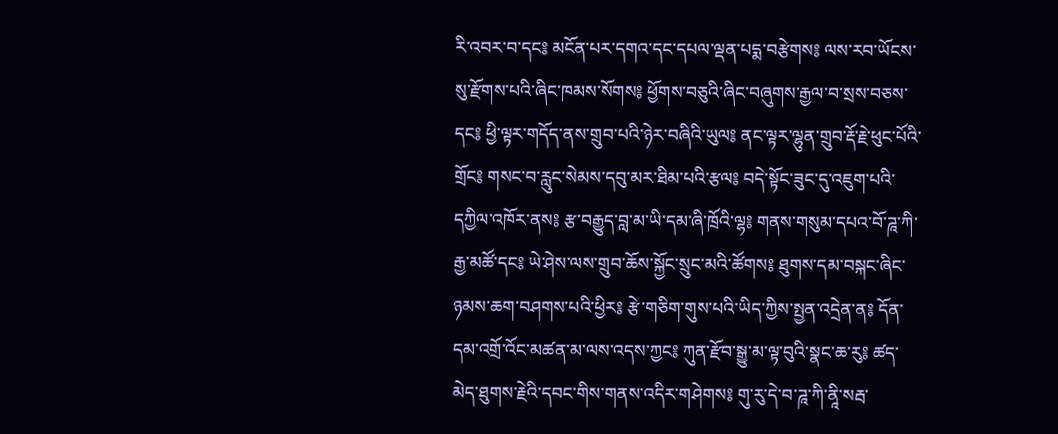རི་འབར་བ་དང༔ མངོན་པར་དགའ་དང་དཔལ་ལྡན་པདྨ་བརྩེགས༔ ལས་རབ་ཡོངས་སུ་རྫོགས་པའི་ཞིང་ཁམས་སོགས༔ ཕྱོགས་བཅུའི་ཞིང་བཞུགས་རྒྱལ་བ་སྲས་བཅས་དང༔ ཕྱི་ལྟར་གདོད་ནས་གྲུབ་པའི་ཉེར་བཞིའི་ཡུལ༔ ནང་ལྟར་ལྷུན་གྲུབ་རྡོ་རྗེ་ཕུང་པོའི་གྲོང༔ གསང་བ་རླུང་སེམས་དབུ་མར་ཐིམ་པའི་རྩལ༔ བདེ་སྟོང་ཟུང་དུ་འཇུག་པའི་དཀྱིལ་འཁོར་ནས༔ རྩ་བརྒྱུད་བླ་མ་ཡི་དམ་ཞི་ཁྲོའི་ལྷ༔ གནས་གསུམ་དཔའ་བོ་ཌཱ་ཀི་རྒྱ་མཚོ་དང༔ ཡེ་ཤེས་ལས་གྲུབ་ཆོས་སྐྱོང་སྲུང་མའི་ཚོགས༔ ཐུགས་དམ་བསྐང་ཞིང་ཉམས་ཆག་བཤགས་པའི་ཕྱིར༔ རྩེ་གཅིག་གུས་པའི་ཡིད་ཀྱིས་སྤྱན་འདྲེན་ན༔ དོན་དམ་འགྲོ་འོང་མཚན་མ་ལས་འདས་ཀྱང༔ ཀུན་རྫོབ་སྒྱུ་མ་ལྟ་བུའི་སྣང་ཆ་རུ༔ ཚད་མེད་ཐུགས་རྗེའི་དབང་གིས་གནས་འདིར་གཤེགས༔ གུ་རུ་དེ་བ་ཌཱ་ཀི་ནཱི་སརྦ་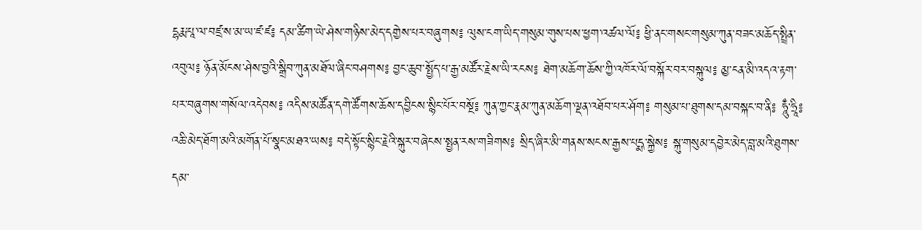དྷརྨ་པཱ་ལ་བཛྲ་ས་མ་ཡ་ཛ་ཛ༔ དམ་ཚིག་ཡེ་ཤེས་གཉིས་མེད་དགྱེས་པར་བཞུགས༔ ལུས་ངག་ཡིད་གསུམ་གུས་པས་ཕྱག་འཚལ་ལོ༔ ཕྱི་ནང་གསང་གསུམ་ཀུན་བཟང་མཆོད་སྤྲིན་འབུལ༔ ཉོན་མོངས་ཤེས་བྱའི་སྒྲིབ་ཀུན་མཐོལ་ཞིང་བཤགས༔ བྱང་ཆུབ་སྤྱོད་པ་རྒྱ་མཚོར་རྗེས་ཡི་རངས༔ ཐེག་མཆོག་ཆོས་ཀྱི་འཁོར་ལོ་བསྐོར་བར་བསྐུལ༔ མྱ་ངན་མི་འདའ་རྟག་པར་བཞུགས་གསོལ་འདེབས༔ འདིས་མཚོན་དགེ་ཚོགས་ཆོས་དབྱིངས་སྙིང་པོར་བསྔོ༔ ཀུན་ཀྱང་རྣམ་ཀུན་མཆོག་ལྡན་འཐོབ་པར་ཤོག༔ གསུམ་པ་ཐུགས་དམ་བསྐང་བ་ནི༔ ཧཱུྃ་ཧྲཱི༔ འཆི་མེད་ཐོག་མའི་མགོན་པོ་སྣང་མཐའ་ཡས༔ བདེ་སྟོང་སྙིང་རྗེའི་སྐུར་བཞེངས་སྤྱན་རས་གཟིགས༔ སྲིད་ཞིར་མི་གནས་སངས་རྒྱས་པདྨ་སྐྱེས༔ སྐུ་གསུམ་དབྱེར་མེད་བླ་མའི་ཐུགས་དམ་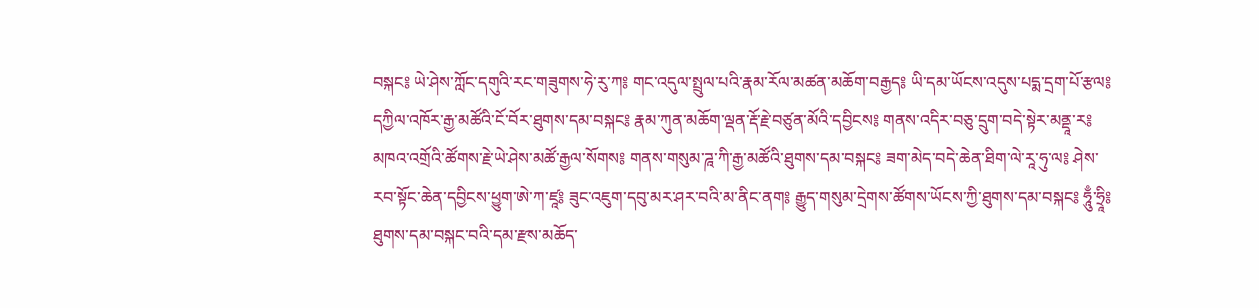བསྐང༔ ཡེ་ཤེས་ཀློང་དགུའི་རང་གཟུགས་ཧེ་རུ་ཀ༔ གང་འདུལ་སྤྲུལ་པའི་རྣམ་རོལ་མཚན་མཆོག་བརྒྱད༔ ཡི་དམ་ཡོངས་འདུས་པདྨ་དྲག་པོ་རྩལ༔ དཀྱིལ་འཁོར་རྒྱ་མཚོའི་ངོ་བོར་ཐུགས་དམ་བསྐང༔ རྣམ་ཀུན་མཆོག་ལྡན་རྡོ་རྗེ་བཙུན་མོའི་དབྱིངས༔ གནས་འདིར་བཅུ་དྲུག་བདེ་སྟེར་མནྡཱ་ར༔ མཁའ་འགྲོའི་ཚོགས་རྗེ་ཡེ་ཤེས་མཚོ་རྒྱལ་སོགས༔ གནས་གསུམ་ཌཱ་ཀི་རྒྱ་མཚོའི་ཐུགས་དམ་བསྐང༔ ཟག་མེད་བདེ་ཆེན་ཐིག་ལེ་རཱ་ཧུ་ལ༔ ཤེས་རབ་སྟོང་ཆེན་དབྱིངས་ཕྱུག་ཨེ་ཀ་ཛཱ༔ ཟུང་འཇུག་དབུ་མར་ཤར་བའི་མ་ནིང་ནག༔ རྒྱུད་གསུམ་དྲེགས་ཚོགས་ཡོངས་ཀྱི་ཐུགས་དམ་བསྐང༔ ཧཱུྃ་ཧྲཱི༔ ཐུགས་དམ་བསྐང་བའི་དམ་རྫས་མཆོད་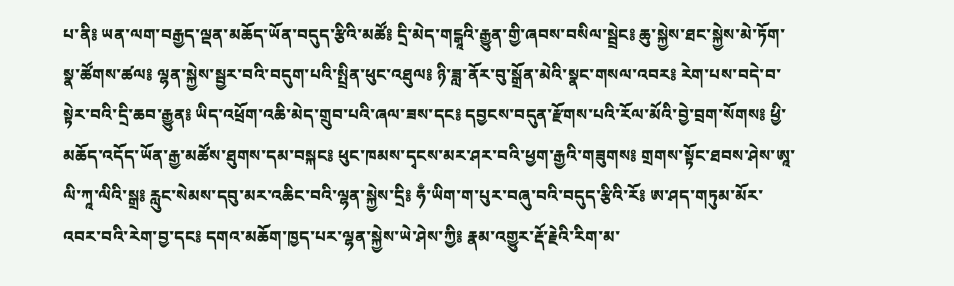པ་ནི༔ ཡན་ལག་བརྒྱད་ལྡན་མཆོད་ཡོན་བདུད་རྩིའི་མཚོ༔ དྲི་མེད་གངྒཱའི་རྒྱུན་གྱི་ཞབས་བསིལ་སྦྲེང༔ ཆུ་སྐྱེས་ཐང་སྐྱེས་མེ་ཏོག་སྣ་ཚོགས་ཚལ༔ ལྷན་སྐྱེས་སྦྱར་བའི་བདུག་པའི་སྤྲིན་ཕུང་འཐུལ༔ ཉི་ཟླ་ནོར་བུ་སྒྲོན་མེའི་སྣང་གསལ་འབར༔ རེག་པས་བདེ་བ་སྟེར་བའི་དྲི་ཆབ་རྒྱུན༔ ཡིད་འཕྲོག་འཆི་མེད་གྲུབ་པའི་ཞལ་ཟས་དང༔ དབྱངས་བདུན་རྫོགས་པའི་རོལ་མོའི་བྱེ་བྲག་སོགས༔ ཕྱི་མཆོད་འདོད་ཡོན་རྒྱ་མཚོས་ཐུགས་དམ་བསྐང༔ ཕུང་ཁམས་དྭངས་མར་ཤར་བའི་ཕྱག་རྒྱའི་གཟུགས༔ གྲགས་སྟོང་ཐབས་ཤེས་ཨཱ་ལི་ཀཱ་ལིའི་སྒྲ༔ རླུང་སེམས་དབུ་མར་འཆིང་བའི་ལྷན་སྐྱེས་དྲི༔ ཧྃ་ཡིག་ག་པུར་བཞུ་བའི་བདུད་རྩིའི་རོ༔ ཨ་ཤད་གཏུམ་མོར་འབར་བའི་རེག་བྱ་དང༔ དགའ་མཆོག་ཁྱད་པར་ལྷན་སྐྱེས་ཡེ་ཤེས་ཀྱི༔ རྣམ་འགྱུར་རྡོ་རྗེའི་རིག་མ་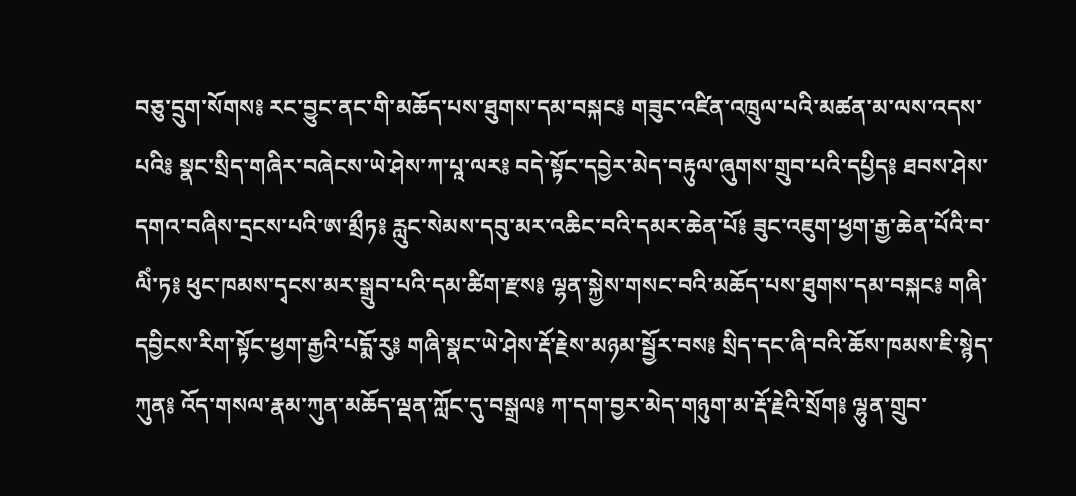བཅུ་དྲུག་སོགས༔ རང་བྱུང་ནང་གི་མཆོད་པས་ཐུགས་དམ་བསྐང༔ གཟུང་འཛིན་འཁྲུལ་པའི་མཚན་མ་ལས་འདས་པའི༔ སྣང་སྲིད་གཞིར་བཞེངས་ཡེ་ཤེས་ཀ་པཱ་ལར༔ བདེ་སྟོང་དབྱེར་མེད་བརྟུལ་ཞུགས་གྲུབ་པའི་དཔྱིད༔ ཐབས་ཤེས་དགའ་བཞིས་དྲངས་པའི་ཨ་མྲྀཏ༔ རླུང་སེམས་དབུ་མར་འཆིང་བའི་དམར་ཆེན་པོ༔ ཟུང་འཇུག་ཕྱག་རྒྱ་ཆེན་པོའི་བ་ལིཾ་ཏ༔ ཕུང་ཁམས་དྭངས་མར་སྒྲུབ་པའི་དམ་ཚིག་རྫས༔ ལྷན་སྐྱེས་གསང་བའི་མཆོད་པས་ཐུགས་དམ་བསྐང༔ གཞི་དབྱིངས་རིག་སྟོང་ཕྱག་རྒྱའི་པདྨོ་རུ༔ གཞི་སྣང་ཡེ་ཤེས་རྡོ་རྗེས་མཉམ་སྦྱོར་བས༔ སྲིད་དང་ཞི་བའི་ཆོས་ཁམས་ཇི་སྙེད་ཀུན༔ འོད་གསལ་རྣམ་ཀུན་མཆོད་ལྡན་ཀློང་དུ་བསྒྲལ༔ ཀ་དག་བྱར་མེད་གཉུག་མ་རྡོ་རྗེའི་སྲོག༔ ལྷུན་གྲུབ་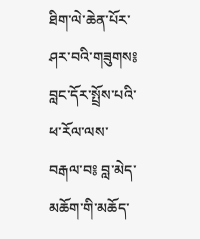ཐིག་ལེ་ཆེན་པོར་ཤར་བའི་གཟུགས༔ བླང་དོར་སྤྲོས་པའི་ཕ་རོལ་ལས་བརྒལ་བ༔ བླ་མེད་མཆོག་གི་མཆོད་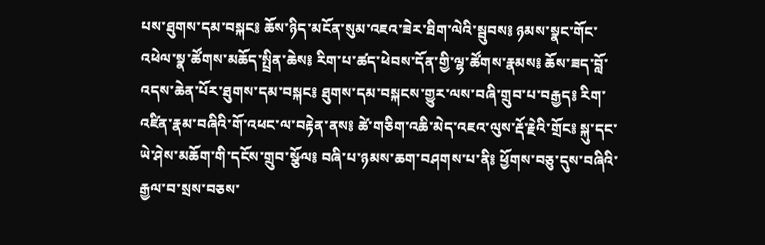པས་ཐུགས་དམ་བསྐང༔ ཆོས་ཉིད་མངོན་སུམ་འཇའ་ཟེར་ཐིག་ལེའི་སྦུབས༔ ཉམས་སྣང་གོང་འཕེལ་སྣ་ཚོགས་མཆོད་སྤྲིན་ཆེས༔ རིག་པ་ཚད་ཕེབས་དོན་གྱི་ལྷ་ཚོགས་རྣམས༔ ཆོས་ཟད་བློ་འདས་ཆེན་པོར་ཐུགས་དམ་བསྐང༔ ཐུགས་དམ་བསྐངས་གྱུར་ལས་བཞི་གྲུབ་པ་བརྒྱད༔ རིག་འཛིན་རྣམ་བཞིའི་གོ་འཕང་ལ་བརྟེན་ནས༔ ཚེ་གཅིག་འཆི་མེད་འཇའ་ལུས་རྡོ་རྗེའི་གྲོང༔ སྐུ་དང་ཡེ་ཤེས་མཆོག་གི་དངོས་གྲུབ་སྩོལ༔ བཞི་པ་ཉམས་ཆག་བཤགས་པ་ནི༔ ཕྱོགས་བཅུ་དུས་བཞིའི་རྒྱལ་བ་སྲས་བཅས་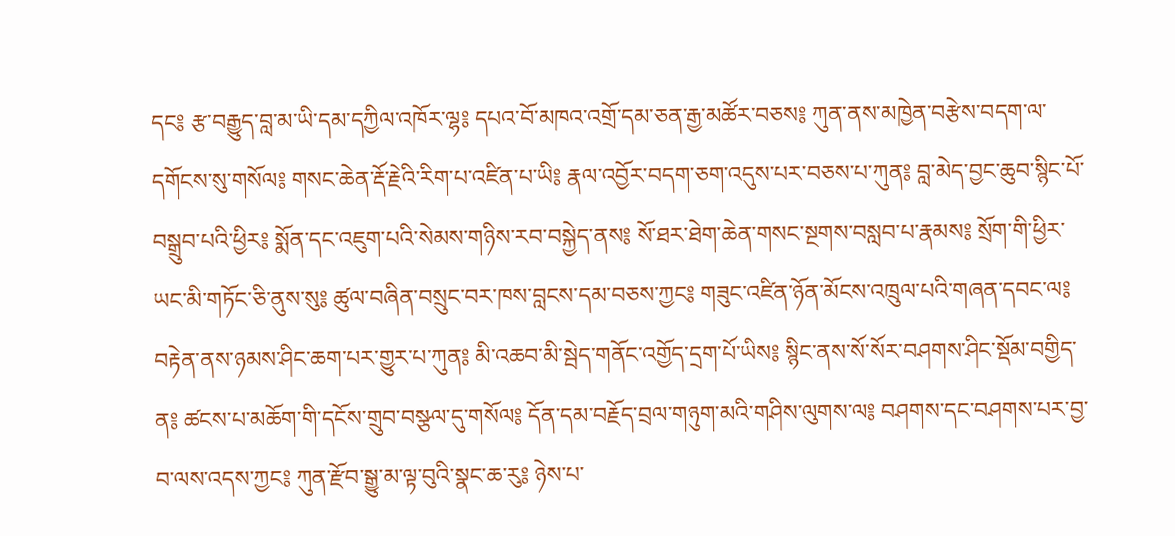དང༔ རྩ་བརྒྱུད་བླ་མ་ཡི་དམ་དཀྱིལ་འཁོར་ལྷ༔ དཔའ་བོ་མཁའ་འགྲོ་དམ་ཅན་རྒྱ་མཚོར་བཅས༔ ཀུན་ནས་མཁྱེན་བརྩེས་བདག་ལ་དགོངས་སུ་གསོལ༔ གསང་ཆེན་རྡོ་རྗེའི་རིག་པ་འཛིན་པ་ཡི༔ རྣལ་འབྱོར་བདག་ཅག་འདུས་པར་བཅས་པ་ཀུན༔ བླ་མེད་བྱང་ཆུབ་སྙིང་པོ་བསྒྲུབ་པའི་ཕྱིར༔ སྨོན་དང་འཇུག་པའི་སེམས་གཉིས་རབ་བསྐྱེད་ནས༔ སོ་ཐར་ཐེག་ཆེན་གསང་སྔགས་བསླབ་པ་རྣམས༔ སྲོག་གི་ཕྱིར་ཡང་མི་གཏོང་ཅི་ནུས་སུ༔ ཚུལ་བཞིན་བསྲུང་བར་ཁས་བླངས་དམ་བཅས་ཀྱང༔ གཟུང་འཛིན་ཉོན་མོངས་འཁྲུལ་པའི་གཞན་དབང་ལ༔ བརྟེན་ནས་ཉམས་ཤིང་ཆག་པར་གྱུར་པ་ཀུན༔ མི་འཆབ་མི་སྦེད་གནོང་འགྱོད་དྲག་པོ་ཡིས༔ སྙིང་ནས་སོ་སོར་བཤགས་ཤིང་སྡོམ་བགྱིད་ན༔ ཚངས་པ་མཆོག་གི་དངོས་གྲུབ་བསྩལ་དུ་གསོལ༔ དོན་དམ་བརྗོད་བྲལ་གཉུག་མའི་གཤིས་ལུགས་ལ༔ བཤགས་དང་བཤགས་པར་བྱ་བ་ལས་འདས་ཀྱང༔ ཀུན་རྫོབ་སྒྱུ་མ་ལྟ་བུའི་སྣང་ཆ་རུ༔ ཉེས་པ་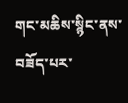གང་མཆིས་སྙིང་ནས་བཟོད་པར་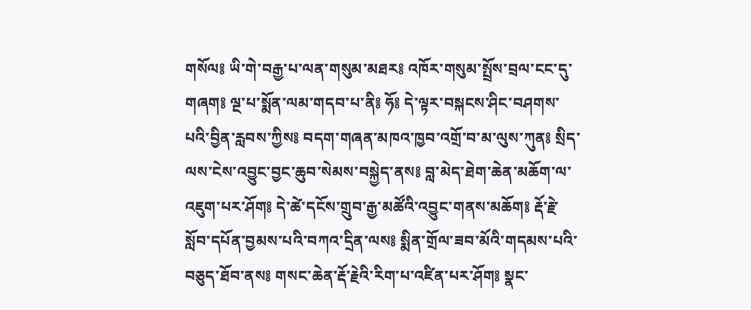གསོལ༔ ཡི་གེ་བརྒྱ་པ་ལན་གསུམ་མཐར༔ འཁོར་གསུམ་སྤྲོས་བྲལ་ངང་དུ་གཞག༔ ལྔ་པ་སྨོན་ལམ་གདབ་པ་ནི༔ ཧོ༔ དེ་ལྟར་བསྐངས་ཤིང་བཤགས་པའི་བྱིན་རླབས་ཀྱིས༔ བདག་གཞན་མཁའ་ཁྱབ་འགྲོ་བ་མ་ལུས་ཀུན༔ སྲིད་ལས་ངེས་འབྱུང་བྱང་ཆུབ་སེམས་བསྐྱེད་ནས༔ བླ་མེད་ཐེག་ཆེན་མཆོག་ལ་འཇུག་པར་ཤོག༔ དེ་ཚེ་དངོས་གྲུབ་རྒྱ་མཚོའི་འབྱུང་གནས་མཆོག༔ རྡོ་རྗེ་སློབ་དཔོན་བྱམས་པའི་བཀའ་དྲིན་ལས༔ སྨིན་གྲོལ་ཟབ་མོའི་གདམས་པའི་བཅུད་ཐོབ་ནས༔ གསང་ཆེན་རྡོ་རྗེའི་རིག་པ་འཛིན་པར་ཤོག༔ སྣང་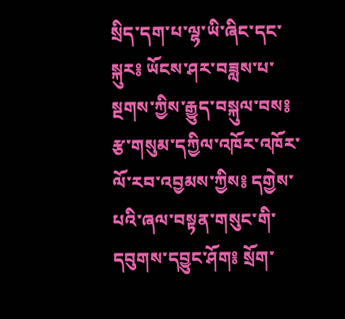སྲིད་དག་པ་ལྷ་ཡི་ཞིང་དང་སྐུར༔ ཡོངས་ཤར་བཟླས་པ་སྔགས་ཀྱིས་རྒྱུད་བསྐུལ་བས༔ རྩ་གསུམ་དཀྱིལ་འཁོར་འཁོར་ལོ་རབ་འབྱམས་ཀྱིས༔ དགྱེས་པའི་ཞལ་བསྟན་གསུང་གི་དབུགས་དབྱུང་ཤོག༔ སྲོག་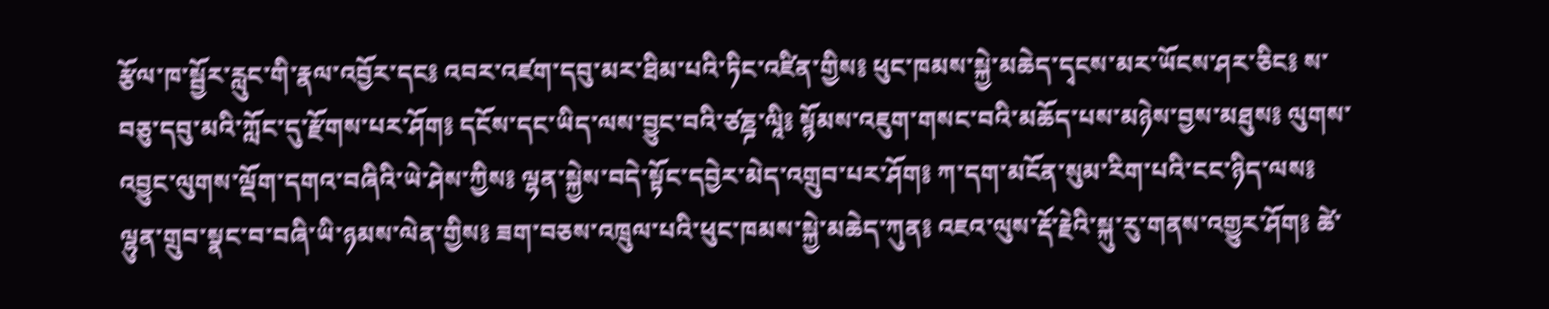རྩོལ་ཁ་སྦྱོར་རླུང་གི་རྣལ་འབྱོར་དང༔ འབར་འཛག་དབུ་མར་ཐིམ་པའི་ཏིང་འཛིན་གྱིས༔ ཕུང་ཁམས་སྐྱེ་མཆེད་དྭངས་མར་ཡོངས་ཤར་ཅིང༔ ས་བཅུ་དབུ་མའི་ཀློང་དུ་རྫོགས་པར་ཤོག༔ དངོས་དང་ཡིད་ལས་བྱུང་བའི་ཙཎྜ་ལཱི༔ སྙོམས་འཇུག་གསང་བའི་མཆོད་པས་མཉེས་བྱས་མཐུས༔ ལུགས་འབྱུང་ལུགས་ལྡོག་དགའ་བཞིའི་ཡེ་ཤེས་ཀྱིས༔ ལྷན་སྐྱེས་བདེ་སྟོང་དབྱེར་མེད་འགྲུབ་པར་ཤོག༔ ཀ་དག་མངོན་སུམ་རིག་པའི་ངང་ཉིད་ལས༔ ལྷུན་གྲུབ་སྣང་བ་བཞི་ཡི་ཉམས་ལེན་གྱིས༔ ཟག་བཅས་འཁྲུལ་པའི་ཕུང་ཁམས་སྐྱེ་མཆེད་ཀུན༔ འཇའ་ལུས་རྡོ་རྗེའི་སྐུ་རུ་གནས་འགྱུར་ཤོག༔ ཚེ་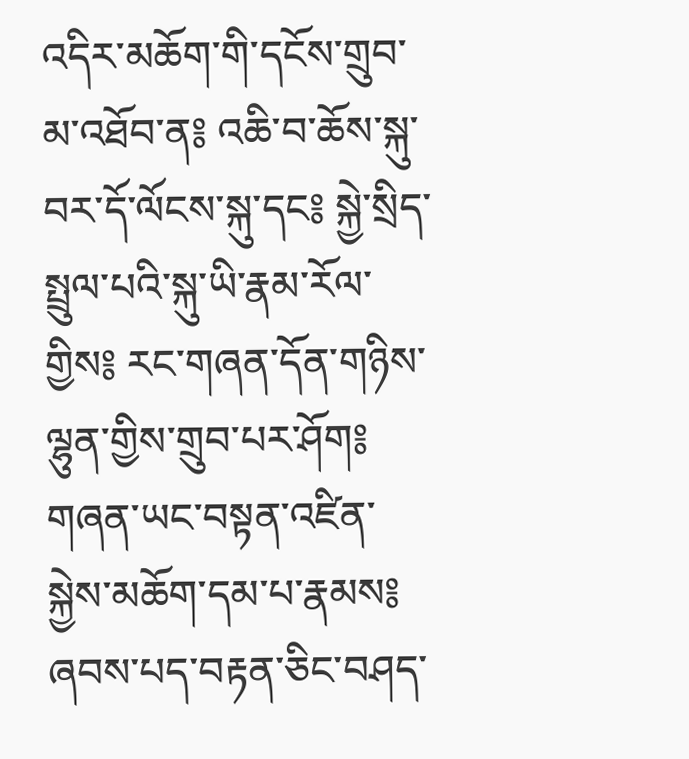འདིར་མཆོག་གི་དངོས་གྲུབ་མ་འཐོབ་ན༔ འཆི་བ་ཆོས་སྐུ་བར་དོ་ལོངས་སྐུ་དང༔ སྐྱེ་སྲིད་སྤྲུལ་པའི་སྐུ་ཡི་རྣམ་རོལ་གྱིས༔ རང་གཞན་དོན་གཉིས་ལྷུན་གྱིས་གྲུབ་པར་ཤོག༔ གཞན་ཡང་བསྟན་འཛིན་སྐྱེས་མཆོག་དམ་པ་རྣམས༔ ཞབས་པད་བརྟན་ཅིང་བཤད་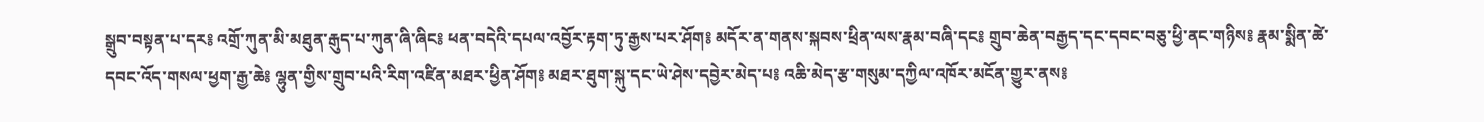སྒྲུབ་བསྟན་པ་དར༔ འགྲོ་ཀུན་མི་མཐུན་རྒུད་པ་ཀུན་ཞི་ཞིང༔ ཕན་བདེའི་དཔལ་འབྱོར་རྟག་ཏུ་རྒྱས་པར་ཤོག༔ མདོར་ན་གནས་སྐབས་ཕྲིན་ལས་རྣམ་བཞི་དང༔ གྲུབ་ཆེན་བརྒྱད་དང་དབང་བཅུ་ཕྱི་ནང་གཉིས༔ རྣམ་སྨིན་ཚེ་དབང་འོད་གསལ་ཕྱག་རྒྱ་ཆེ༔ ལྷུན་གྱིས་གྲུབ་པའི་རིག་འཛིན་མཐར་ཕྱིན་ཤོག༔ མཐར་ཐུག་སྐུ་དང་ཡེ་ཤེས་དབྱེར་མེད་པ༔ འཆི་མེད་རྩ་གསུམ་དཀྱིལ་འཁོར་མངོན་གྱུར་ནས༔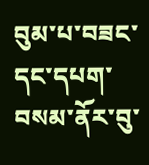བུམ་པ་བཟང་དང་དཔག་བསམ་ནོར་བུ་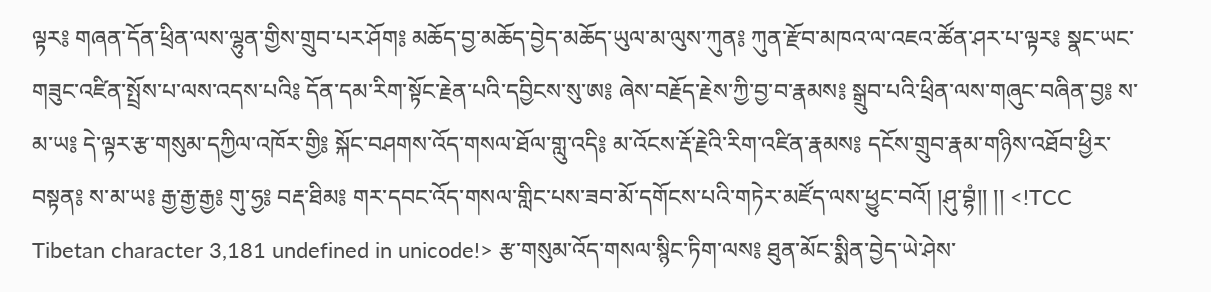ལྟར༔ གཞན་དོན་ཕྲིན་ལས་ལྷུན་གྱིས་གྲུབ་པར་ཤོག༔ མཆོད་བྱ་མཆོད་བྱེད་མཆོད་ཡུལ་མ་ལུས་ཀུན༔ ཀུན་རྫོབ་མཁའ་ལ་འཇའ་ཚོན་ཤར་པ་ལྟར༔ སྣང་ཡང་གཟུང་འཛིན་སྤྲོས་པ་ལས་འདས་པའི༔ དོན་དམ་རིག་སྟོང་རྗེན་པའི་དབྱིངས་སུ་ཨ༔ ཞེས་བརྗོད་རྗེས་ཀྱི་བྱ་བ་རྣམས༔ སྒྲུབ་པའི་ཕྲིན་ལས་གཞུང་བཞིན་བྱ༔ ས་མ་ཡ༔ དེ་ལྟར་རྩ་གསུམ་དཀྱིལ་འཁོར་གྱི༔ སྐོང་བཤགས་འོད་གསལ་ཐོལ་གླུ་འདི༔ མ་འོངས་རྡོ་རྗེའི་རིག་འཛིན་རྣམས༔ དངོས་གྲུབ་རྣམ་གཉིས་འཐོབ་ཕྱིར་བསྟན༔ ས་མ་ཡ༔ རྒྱ་རྒྱ་རྒྱ༔ གུ་ཧྱ༔ བརྡ་ཐིམ༔ གར་དབང་འོད་གསལ་གླིང་པས་ཟབ་མོ་དགོངས་པའི་གཏེར་མཛོད་ལས་ཕྱུང་བའོ། །ཤུ་བྷཾ།། །། <!TCC Tibetan character 3,181 undefined in unicode!> རྩ་གསུམ་འོད་གསལ་སྙིང་ཏིག་ལས༔ ཐུན་མོང་སྨིན་བྱེད་ཡེ་ཤེས་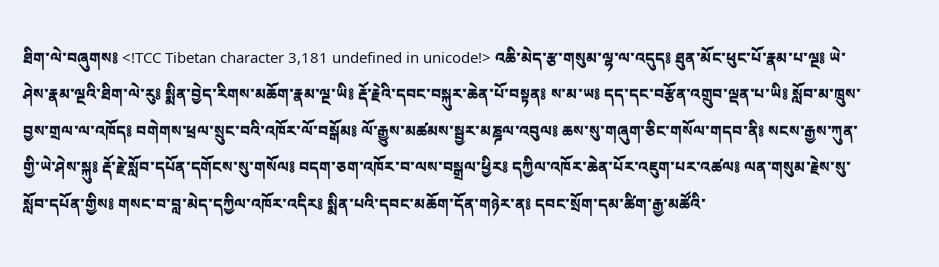ཐིག་ལེ་བཞུགས༔ <!TCC Tibetan character 3,181 undefined in unicode!> འཆི་མེད་རྩ་གསུམ་ལྷ་ལ་འདུད༔ ཐུན་མོང་ཕུང་པོ་རྣམ་པ་ལྔ༔ ཡེ་ཤེས་རྣམ་ལྔའི་ཐིག་ལེ་རུ༔ སྨིན་བྱེད་རིགས་མཆོག་རྣམ་ལྔ་ཡི༔ རྡོ་རྗེའི་དབང་བསྐུར་ཆེན་པོ་བསྟན༔ ས་མ་ཡ༔ དད་དང་བརྩོན་འགྲུབ་ལྡན་པ་ཡི༔ སློབ་མ་ཁྲུས་བྱས་གྲལ་ལ་འཁོད༔ བགེགས་ཕྲལ་སྲུང་བའི་འཁོར་ལོ་བསྒོམ༔ ལོ་རྒྱུས་མཚམས་སྦྱར་མཎྜལ་འབུལ༔ ཆས་སུ་གཞུག་ཅིང་གསོལ་གདབ་ནི༔ སངས་རྒྱས་ཀུན་གྱི་ཡེ་ཤེས་སྐུ༔ རྡོ་རྗེ་སློབ་དཔོན་དགོངས་སུ་གསོལ༔ བདག་ཅག་འཁོར་བ་ལས་བསྒྲལ་ཕྱིར༔ དཀྱིལ་འཁོར་ཆེན་པོར་འཇུག་པར་འཚལ༔ ལན་གསུམ་རྗེས་སུ་སློབ་དཔོན་གྱིས༔ གསང་བ་བླ་མེད་དཀྱིལ་འཁོར་འདིར༔ སྨིན་པའི་དབང་མཆོག་དོན་གཉེར་ན༔ དབང་སྲོག་དམ་ཚིག་རྒྱ་མཚོའི་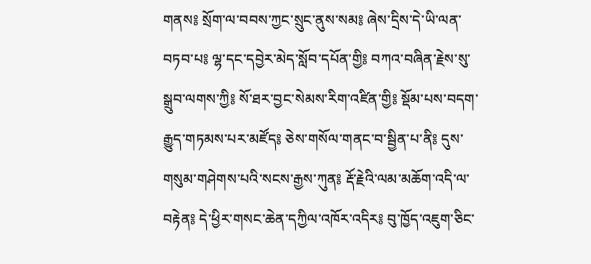གནས༔ སྲོག་ལ་བབས་ཀྱང་སྲུང་ནུས་སམ༔ ཞེས་དྲིས་དེ་ཡི་ལན་བཏབ་པ༔ ལྷ་དང་དབྱེར་མེད་སློབ་དཔོན་གྱི༔ བཀའ་བཞིན་རྗེས་སུ་སྒྲུབ་ལགས་ཀྱི༔ སོ་ཐར་བྱང་སེམས་རིག་འཛིན་གྱི༔ སྡོམ་པས་བདག་རྒྱུད་གཏམས་པར་མཛོད༔ ཅེས་གསོལ་གནང་བ་སྦྱིན་པ་ནི༔ དུས་གསུམ་གཤེགས་པའི་སངས་རྒྱས་ཀུན༔ རྡོ་རྗེའི་ལམ་མཆོག་འདི་ལ་བརྟེན༔ དེ་ཕྱིར་གསང་ཆེན་དཀྱིལ་འཁོར་འདིར༔ བུ་ཁྱོད་འཇུག་ཅིང་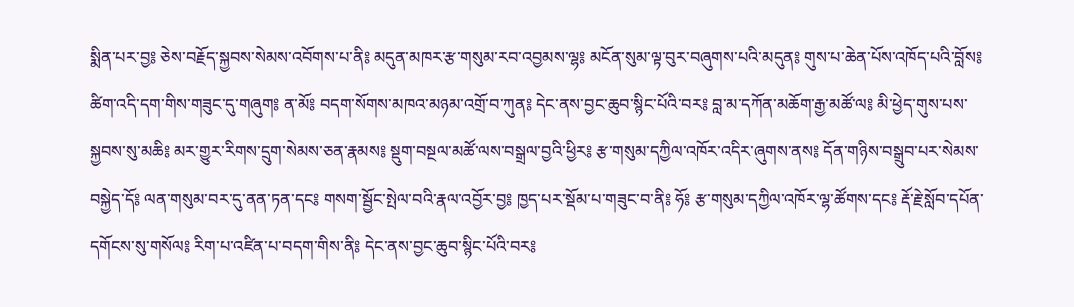སྨིན་པར་བྱ༔ ཅེས་བརྗོད་སྐྱབས་སེམས་འབོགས་པ་ནི༔ མདུན་མཁར་རྩ་གསུམ་རབ་འབྱམས་ལྷ༔ མངོན་སུམ་ལྟ་བུར་བཞུགས་པའི་མདུན༔ གུས་པ་ཆེན་པོས་འཁོད་པའི་བློས༔ ཚིག་འདི་དག་གིས་གཟུང་དུ་གཞུག༔ ན་མོ༔ བདག་སོགས་མཁའ་མཉམ་འགྲོ་བ་ཀུན༔ དེང་ནས་བྱང་ཆུབ་སྙིང་པོའི་བར༔ བླ་མ་དཀོན་མཆོག་རྒྱ་མཚོ་ལ༔ མི་ཕྱེད་གུས་པས་སྐྱབས་སུ་མཆི༔ མར་གྱུར་རིགས་དྲུག་སེམས་ཅན་རྣམས༔ སྡུག་བསྔལ་མཚོ་ལས་བསྒྲལ་བྱའི་ཕྱིར༔ རྩ་གསུམ་དཀྱིལ་འཁོར་འདིར་ཞུགས་ནས༔ དོན་གཉིས་བསྒྲུབ་པར་སེམས་བསྐྱེད་དོ༔ ལན་གསུམ་བར་དུ་ནན་ཏན་དང༔ གསག་སྦྱོང་སྤེལ་བའི་རྣལ་འབྱོར་བྱ༔ ཁྱད་པར་སྡོམ་པ་གཟུང་བ་ནི༔ ཧོ༔ རྩ་གསུམ་དཀྱིལ་འཁོར་ལྷ་ཚོགས་དང༔ རྡོ་རྗེ་སློབ་དཔོན་དགོངས་སུ་གསོལ༔ རིག་པ་འཛིན་པ་བདག་གིས་ནི༔ དེང་ནས་བྱང་ཆུབ་སྙིང་པོའི་བར༔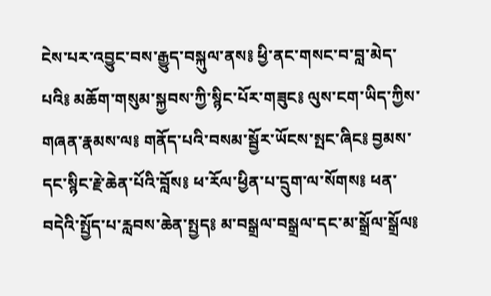ངེས་པར་འབྱུང་བས་རྒྱུད་བསྐུལ་ནས༔ ཕྱི་ནང་གསང་བ་བླ་མེད་པའི༔ མཆོག་གསུམ་སྐྱབས་ཀྱི་སྙིང་པོར་གཟུང༔ ལུས་ངག་ཡིད་ཀྱིས་གཞན་རྣམས་ལ༔ གནོད་པའི་བསམ་སྦྱོར་ཡོངས་སྤང་ཞིང༔ བྱམས་དང་སྙིང་རྗེ་ཆེན་པོའི་བློས༔ ཕ་རོལ་ཕྱིན་པ་དྲུག་ལ་སོགས༔ ཕན་བདེའི་སྤྱོད་པ་རླབས་ཆེན་སྤྱད༔ མ་བསྒྲལ་བསྒྲལ་དང་མ་སྒྲོལ་སྒྲོལ༔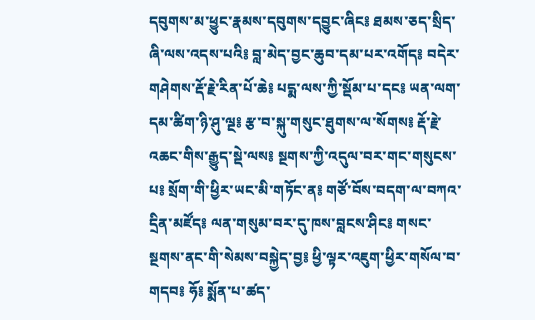དབུགས་མ་ཕྱུང་རྣམས་དབུགས་དབྱུང་ཞིང༔ ཐམས་ཅད་སྲིད་ཞི་ལས་འདས་པའི༔ བླ་མེད་བྱང་ཆུབ་དམ་པར་འགོད༔ བདེར་གཤེགས་རྡོ་རྗེ་རིན་པོ་ཆེ༔ པདྨ་ལས་ཀྱི་སྡོམ་པ་དང༔ ཡན་ལག་དམ་ཚིག་ཉི་ཤུ་ལྔ༔ རྩ་བ་སྐུ་གསུང་ཐུགས་ལ་སོགས༔ རྡོ་རྗེ་འཆང་གིས་རྒྱུད་སྡེ་ལས༔ སྔགས་ཀྱི་འདུལ་བར་གང་གསུངས་པ༔ སྲོག་གི་ཕྱིར་ཡང་མི་གཏོང་ན༔ གཙོ་བོས་བདག་ལ་བཀའ་དྲིན་མཛོད༔ ལན་གསུམ་བར་དུ་ཁས་བླངས་ཤིང༔ གསང་སྔགས་ནང་གི་སེམས་བསྐྱེད་བྱ༔ ཕྱི་ལྟར་འཇུག་ཕྱིར་གསོལ་བ་གདབ༔ ཧོ༔ སྨོན་པ་ཚད་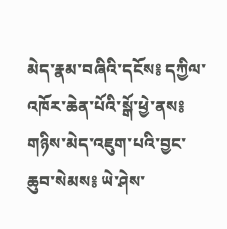མེད་རྣམ་བཞིའི་དངོས༔ དཀྱིལ་འཁོར་ཆེན་པོའི་སྒོ་ཕྱེ་ནས༔ གཉིས་མེད་འཇུག་པའི་བྱང་ཆུབ་སེམས༔ ཡེ་ཤེས་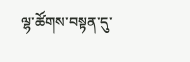ལྷ་ཚོགས་བསྟན་དུ་